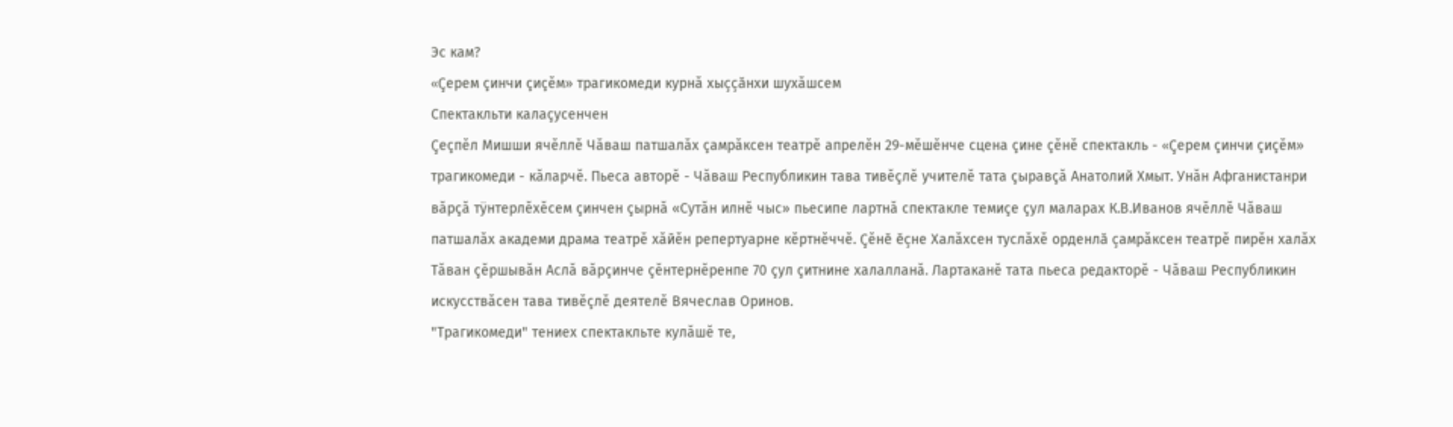Эс кам?
«Çерем çинчи çиçĕм» трагикомеди курнă хыççăнхи шухăшсем
Спектакльти калаçусенчен
Çеçпĕл Мишши ячĕллĕ Чăваш патшалăх çамрăксен театрĕ апрелĕн 29-мĕшĕнче сцена çине çĕнĕ спектакль - «Çерем çинчи çиçĕм» трагикомеди - кăларчĕ. Пьеса авторĕ - Чăваш Республикин тава тивĕçлĕ учителĕ тата çыравçă Анатолий Хмыт. Унăн Афганистанри вăрçă тÿнтерлĕхĕсем çинчен çырнă «Сутăн илнĕ чыс» пьесипе лартнă спектакле темиçе çул маларах К.В.Иванов ячĕллĕ Чăваш патшалăх академи драма театрĕ хăйĕн репертуарне кĕртнĕччĕ. Çĕнĕ ĕçне Халăхсен туслăхĕ орденлă çамрăксен театрĕ пирĕн халăх Тăван çĕршывăн Аслă вăрçинче çĕнтернĕренпе 70 çул çитнине халалланă. Лартаканĕ тата пьеса редакторĕ - Чăваш Республикин искусствăсен тава тивĕçлĕ деятелĕ Вячеслав Оринов.
"Трагикомеди" тениех спектакльте кулăшĕ те,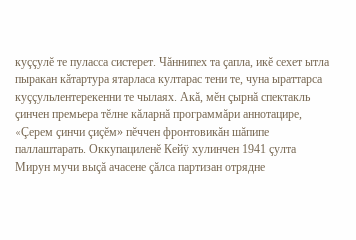куççулĕ те пуласса систерет. Чăннипех та çапла, икĕ сехет ытла пыракан кăтартура ятарласа култарас тени те, чуна ыраттарса куççульлентерекенни те чылаях. Акă, мĕн çырнă спектакль çинчен премьера тĕлне кăларнă программăри аннотацире, «Çерем çинчи çиçĕм» пĕччен фронтовикăн шăпипе паллаштарать. Оккупациленĕ Кейÿ хулинчен 1941 çулта Мирун мучи выçă ачасене çăлса партизан отрядне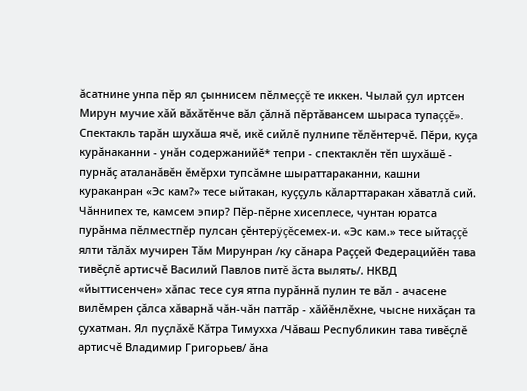ăсатнине унпа пĕр ял çыннисем пĕлмеççĕ те иккен. Чылай çул иртсен Мирун мучие хăй вăхăтĕнче вăл çăлнă пĕртăвансем шыраса тупаççĕ».
Спектакль тарăн шухăша ячĕ, икĕ сийлĕ пулнипе тĕлĕнтерчĕ. Пĕри, куçа курăнаканни - унăн содержанийĕ* тепри - спектаклĕн тĕп шухăшĕ - пурнăç аталанăвĕн ĕмĕрхи тупсăмне шыраттараканни, кашни кураканран «Эс кам?» тесе ыйтакан, куççуль кăларттаракан хăватлă сий.
Чăннипех те, камсем эпир? Пĕр-пĕрне хисеплесе, чунтан юратса пурăнма пĕлместпĕр пулсан çĕнтерÿçĕсемех-и. «Эс кам.» тесе ыйтаççĕ ялти тăлăх мучирен Тăм Мирунран /ку сăнара Раççей Федерацийĕн тава тивĕçлĕ артисчĕ Василий Павлов питĕ ăста вылять/. НКВД «йыттисенчен» хăпас тесе суя ятпа пурăннă пулин те вăл - ачасене вилĕмрен çăлса хăварнă чăн-чăн паттăр - хăйĕнлĕхне, чысне нихăçан та çухатман. Ял пуçлăхĕ Кăтра Тимухха /Чăваш Республикин тава тивĕçлĕ артисчĕ Владимир Григорьев/ ăна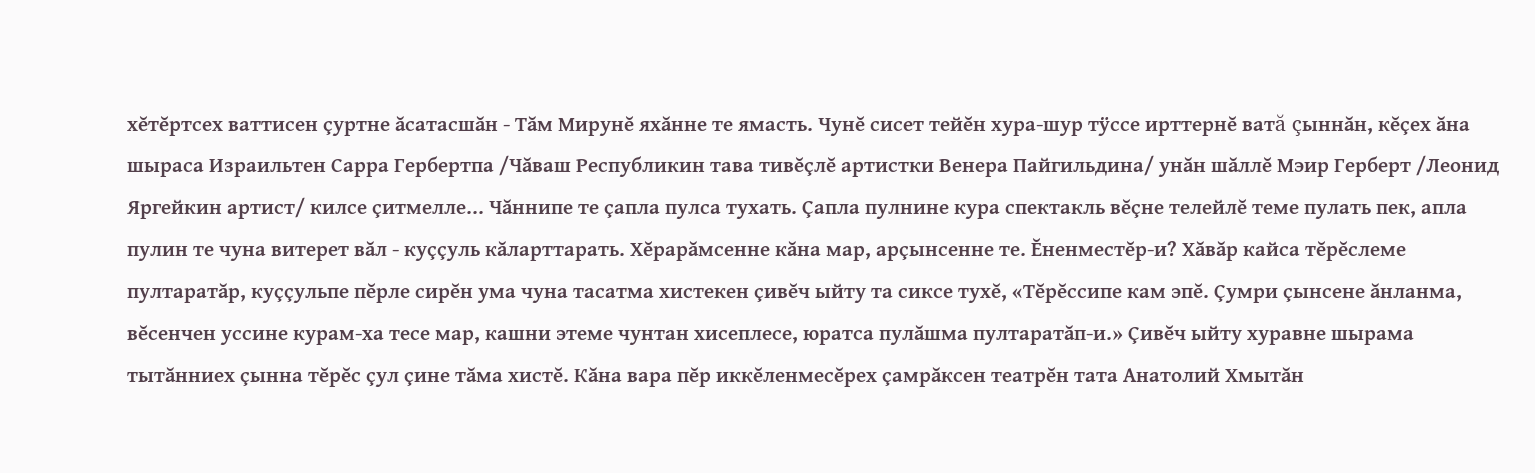хĕтĕртсех ваттисен çуртне ăсатасшăн - Тăм Мирунĕ яхăнне те ямасть. Чунĕ сисет тейĕн хура-шур тÿссе ирттернĕ ватă çыннăн, кĕçех ăна шыраса Израильтен Сарра Гербертпа /Чăваш Республикин тава тивĕçлĕ артистки Венера Пайгильдина/ унăн шăллĕ Мэир Герберт /Леонид Яргейкин артист/ килсе çитмелле... Чăннипе те çапла пулса тухать. Çапла пулнине кура спектакль вĕçне телейлĕ теме пулать пек, апла пулин те чуна витерет вăл - куççуль кăларттарать. Хĕрарăмсенне кăна мар, арçынсенне те. Ĕненместĕр-и? Хăвăр кайса тĕрĕслеме пултаратăр, куççульпе пĕрле сирĕн ума чуна тасатма хистекен çивĕч ыйту та сиксе тухĕ, «Тĕрĕссипе кам эпĕ. Çумри çынсене ăнланма, вĕсенчен уссине курам-ха тесе мар, кашни этеме чунтан хисеплесе, юратса пулăшма пултаратăп-и.» Çивĕч ыйту хуравне шырама тытăнниех çынна тĕрĕс çул çине тăма хистĕ. Кăна вара пĕр иккĕленмесĕрех çамрăксен театрĕн тата Анатолий Хмытăн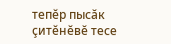тепĕр пысăк çитĕнĕвĕ тесе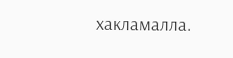хакламалла.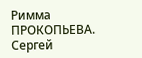Римма ПРОКОПЬЕВА.
Сергей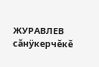ЖУРАВЛЕВ сăнÿкерчĕкĕ